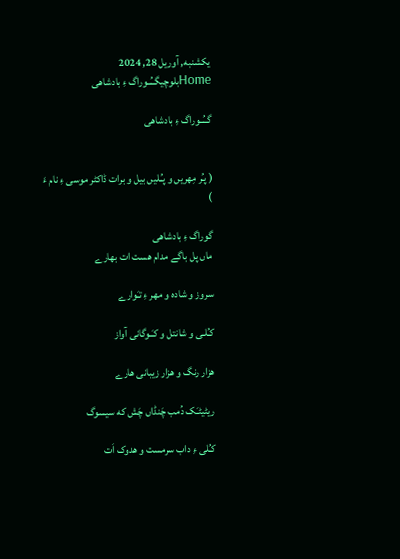یکشنبه, آوریل 28, 2024
Homeبلوچیگــُــوراگ ءِ بادشاهی

گــُــوراگ ءِ بادشاهی


( پـُر مِهریں و پـُـلیں بیل و برات ڈاکٹر موسی ءِ نام ءَ )

گوراگ ءِ بادشاهی
ماں پل باگے مدام هست ات بهارے

سروز و شاده و مهر ءِ تـَوارے

کـُلـی و شانتل و کـَـوگانی آواز

هزار رنگ و هزار زیبانی هارے

ریٹیٹـَک دُمب چَنڈاں چَش که سیسوگ

کـُلی ءِ داب سرمست و هدوک اَت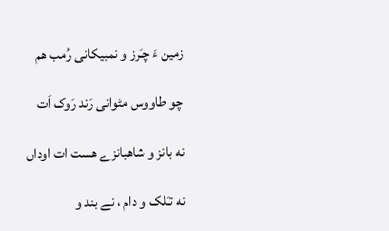زمین ءَ چـَرز و نمبیکانی رُمب هم

چو طاووس مٹوانی رَند رَوک اَت

نه بانز و شاهبانزے هست ات اوداں

نه تـَلک و دام ، نے بند و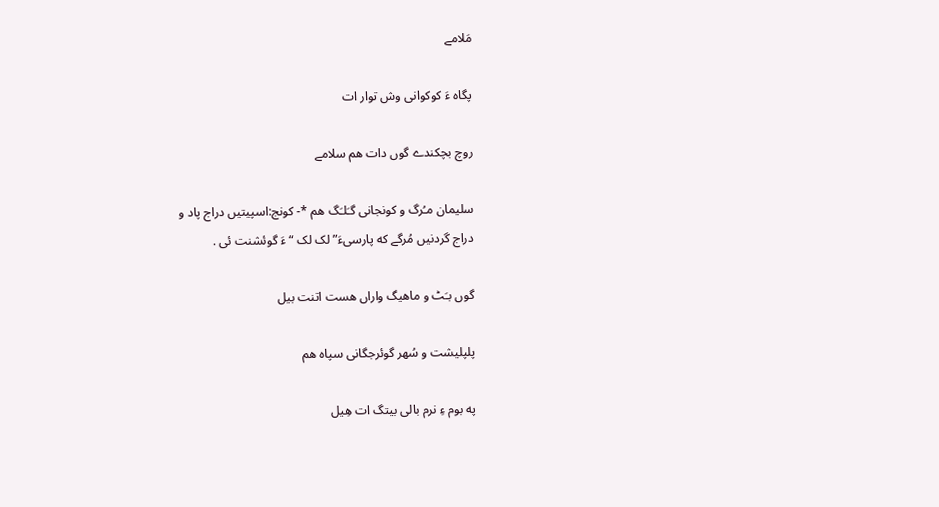مَلامے

پگاه ءَ کوکوانی وش توار ات

روچ بچکندے گوں دات هم سلامے

سلیمان مـُرگ و کونجانی گـَلـَگ هم *- کونج:اسپیتیں دراج پاد و
دراج گردنیں مُرگے که پارسیءَ” لک لک “ءَ گوئشنت ئی .

گوں بـَٹ و ماهیگ واراں هست اتنت بیل

پلپلیشت و سُهر گوئرجگانی سپاه هم

په بوم ءِ نرم بالی بیتگ ات هِیل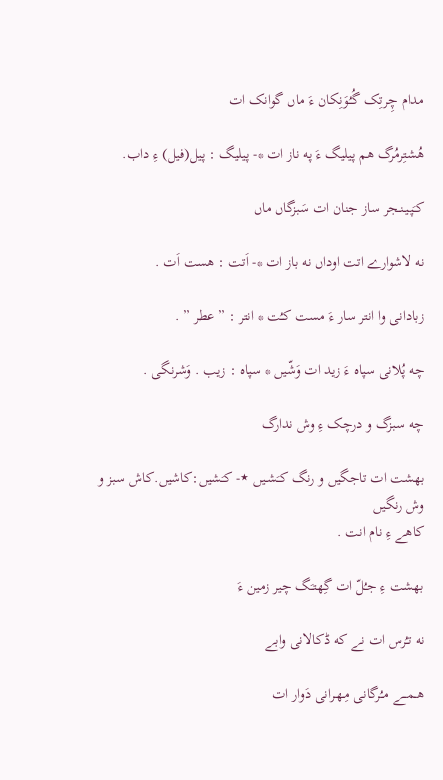مدام چِرتِک گُـُوَنِکان ءَ ماں گوانک ات

هُشتِرمُرگ هم پیلیگ ءَ په ناز ات *- پیلیگ : پیل(فیل) ءِ داب.

کـَپـیـنـجر ساز جنان ات سَبزگاں ماں

نه لاشوارے اتت اوداں نه باز ات *- اَتت : هست اَت .

زبادانی وا انتر سار ءَ مست کـُت * انتر : ” عطر ” .

چه پُلانی سپاه ءَ زید ات وَشّیں * سپاه : زیب . وَشرنگی .

چه سبزگ و درچک ءِ وش ندارگ

بهشت ات تاجگیں و رنگ کـَشـیں ٭- کـَشیں:کاشیں.کاش سبز و وش رنگیں
کاهے ءِ نام انت .

بهشت ءِ جـُلّ ات گِهتـَگ چیر زمین ءَ

نه تـُرس ات نے که ڈکالانی وابے

هــمـــے مـُـرگانی مِـهـرانی دَوار ات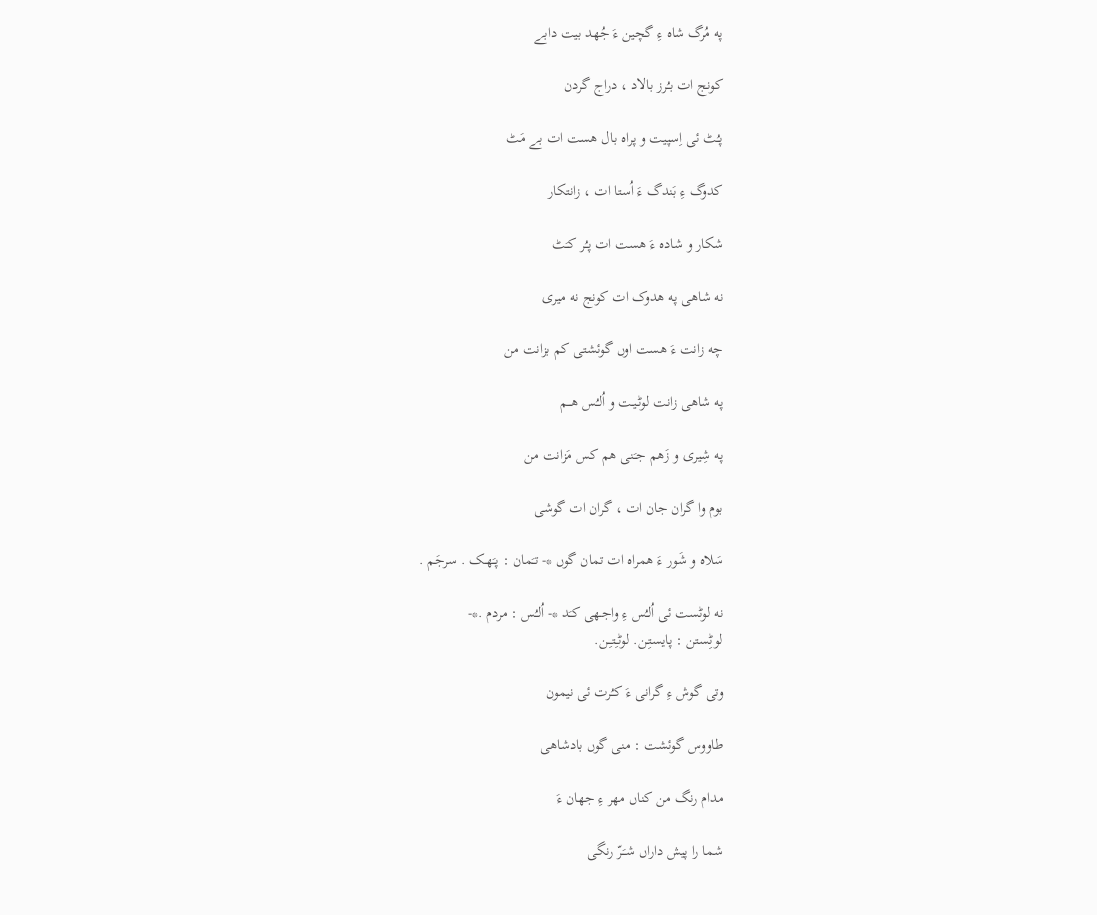په مُرگ شاه ءِ گچین ءَ جُهد بیت دابے

کونج ات بـُرز بالاد ، دراج گردن

پـُٹ ئی اِسپیت و پراه بال هست ات بے مَٹ

کدوگ ءِ بَندگ ءَ اُستا ات ، زانتکار

شکار و شاده ءَ هست ات پـُر کـَٹ

نه شاهی په هدوک ات کونج نه میری

چه زانت ءَ هست اوں گوئشتی کم بزانت من

په شاهی زانت لوٹـیـت و اُلـُس هـــم

په شِیری و زَهم جـَنی هم کس مَزانت من

بوم وا گران جان ات ، گران ات گوشی

سَلاه و شَور ءَ همراه ات تمان گوں *- تـَمان : پـَهـک . سرجَم .

نه لوٹست ئی اُلـُس ءِ واجـهی کـَد *- اُلـُس : مردم .*-
لوٹِستن : پایستِـن. لوٹـِتـِـن.

وتی گوش ءِ گرانی ءَ کـُرت ئی نیمون

طاووس گوئشت : منی گوں بادشاهی

مدام رنگ من کناں مهر ءِ جهان ءَ

شما را پیش داراں شـَـرّ رنگی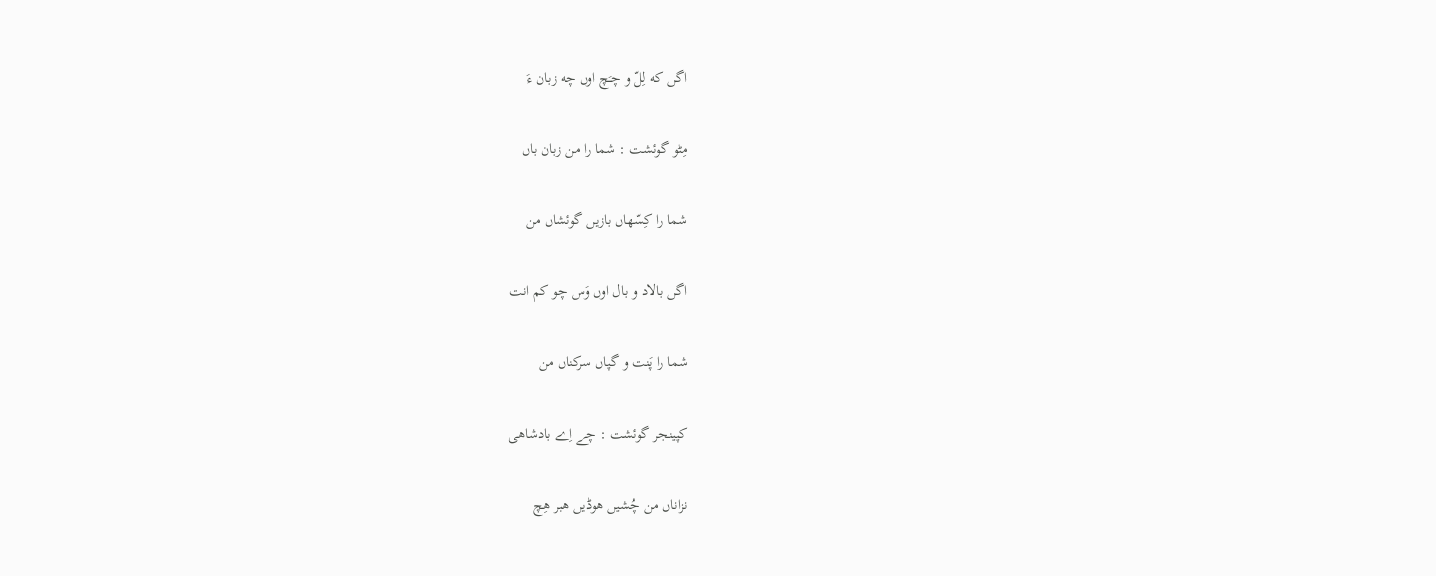اگں که لِلّ و چـَچ اوں چه زبان ءَ

مِٹو گوئشت : شما را من زبان باں

شما را کِسّهاں بازیں گوئشاں من

اگں بالاد و بال اوں وَس چو کم انت

شما را پَنت و گپاں سرکناں من

کپینجر گوئشت : چے اِے بادشاهی

نزاناں من چُشیں هوڈیں هبر هِچ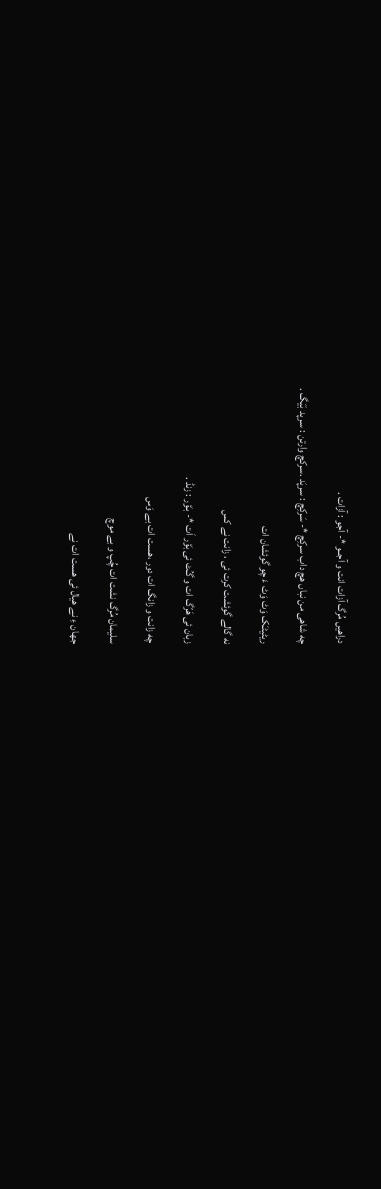دراهیں مُرگ آزات انت و آجــو *- آجو : آزات .

چه شاهی من نباں هچ داب سرکِچ *- سَرکِچ : سرپَد .سرکچ وارتن : سرپد بَیَگ .

ریٹیٹـَک وَٹ وَٹ ءَ چو گوئشان ات

نه گالے گوئشت کرت ئی ، زانت نے کس

زبان ئی هَرّگ ات و گـُٹ ئی بَؤر اَت *- بـَؤر : زنڈ .

چه زانت و زانگ ات دور ،هست ات بے وَس

سلیمان مُرگ نشت ات چُپ و بے موچ

جهان ءِ نے هیال ئی هست ات نے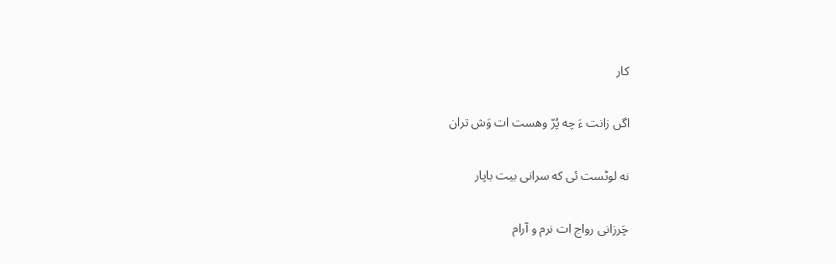کار

اگں زانت ءَ چه پُرّ وهست ات وَش تران

نه لوٹست ئی که سرانی بیت باپار

چَرزانی رواج ات نرم و آرام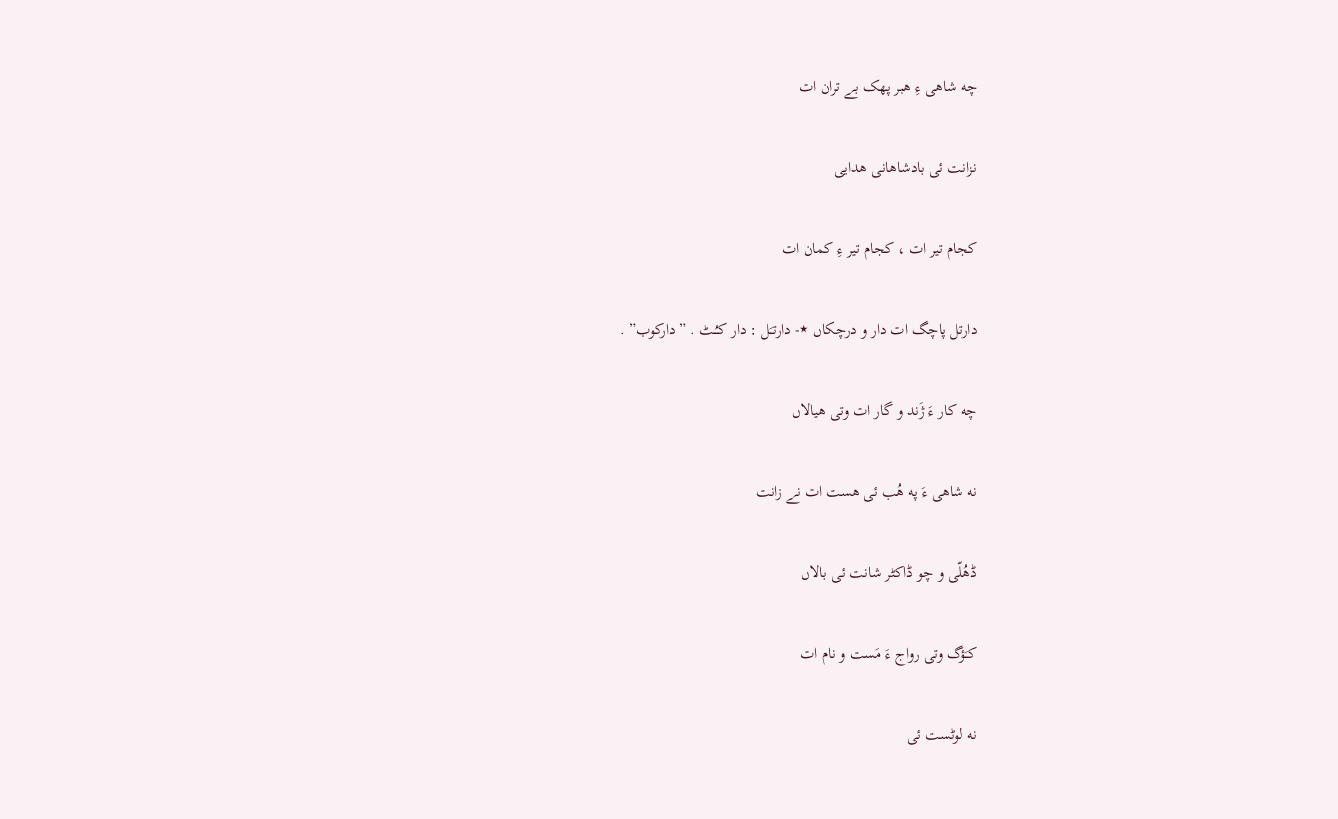چه شاهی ءِ هبر پهک بے تران ات

نزانت ئی بادشاهانی هدایی

کجام تیر ات ، کجام تیر ءِ کمان ات

دارتل پاچگ ات دار و درچکاں ٭- دارتـَل : دار کـُـٹ . ” دارکوب” .

چه کار ءَ ژَند و گار ات وتی هیالاں

نه شاهی ءَ په هُب ئی هست ات نے زانت

ڈهُلّی و چو ڈاکٹر شانت ئی بالاں

کـَؤگ وتی رواج ءَ مَست و نام ات

نه لوٹست ئی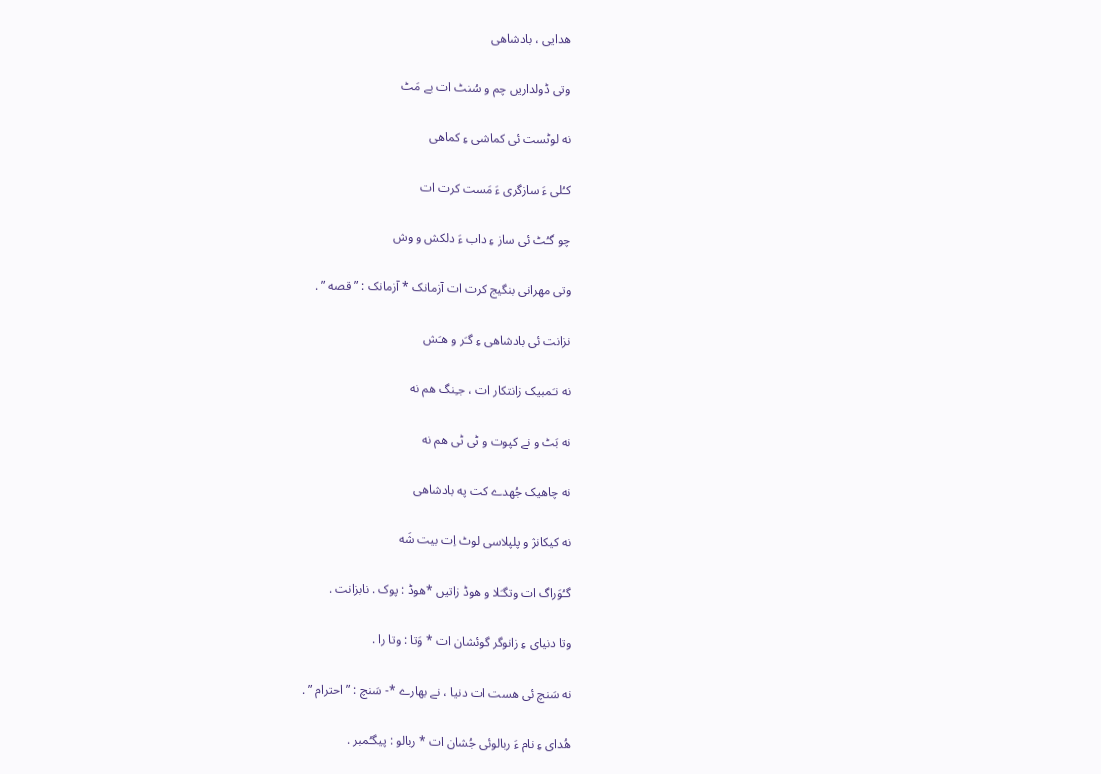هدایی ، بادشاهی

وتی ڈولداریں چم و سُنٹ ات بے مَٹ

نه لوٹست ئی کماشی ءِ کماهی

کـُلی ءَ سازگری ءَ مَست کرت ات

چو گـُٹ ئی ساز ءِ داب ءَ دلکش و وش

وتی مهرانی بنگیج کرت ات آزمانک * آزمانک : ” قصه ” .

نزانت ئی بادشاهی ءِ گـَر و هـَش

نه نـَمبیک زانتکار ات ، جـِنگ هم نه

نه بَٹ و نے کپوت و ٹی ٹی هم نه

نه چاهیک جُهدے کت په بادشاهی

نه کیکانژ و پلپلاسی لوٹ اِت بیت شَه

گـُوَراگ ات وتگـَلا و هوڈ زاتیں *هوڈ : پوک . نابزانت .

وتا دنیای ءِ زانوگر گوئشان ات * وَتا : وتا را .

نه سَنچ ئی هست ات دنیا ، نے بهارے *- سَنچ : ” احترام ” .

هُدای ءِ نام ءَ ربالوئی جُشان ات * ربالو : پیگـُمبر .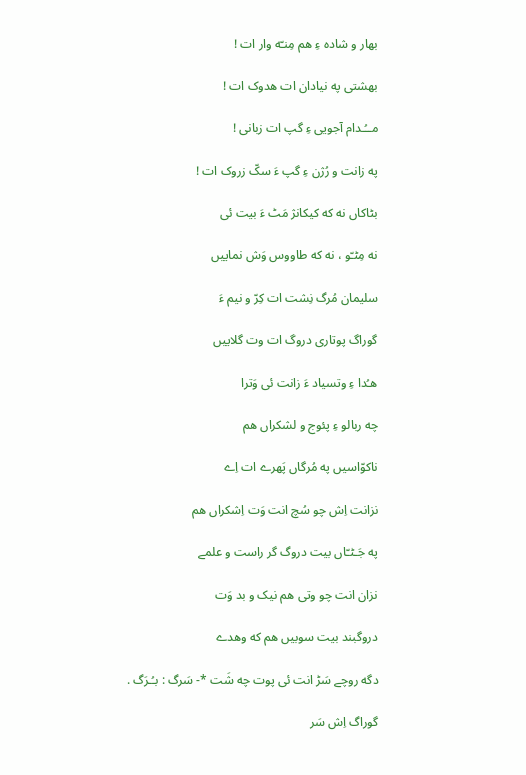بهار و شاده ءِ هم مِنـّه وار ات !

بهشتی په نیادان ات هدوک ات !

مــُـدام آجویی ءِ گپ ات زبانی !

په زانت و رُژن ءِ گپ ءَ سکّ زروک ات !

بٹاکاں نه که کیکانژ مَٹ ءَ بیت ئی

نه مِٹـّو ، نه که طاووس وَش نماییں

سلیمان مُرگ نِشت ات کِرّ و نیم ءَ

گوراگ پوتاری دروگ ات وت گلاییں

هـُدا ءِ وتسیاد ءَ زانت ئی وَترا

چه ربالو ءِ پئوج و لشکراں هم

ناکوّاسیں په مُرگاں پَهرے ات اِے

نزانت اِش چو سُچ انت وَت اِشکراں هم

په جَـٹـّاں بیت دروگ گر راست و علمے

نزان انت چو وتی هم نیک و بد وَت

دروگبند بیت سوبیں هم که وهدے

دگه روچے سَڑ انت ئی پوت چه شَت *- سَرگ : بـُـرَگ .

گوراگ اِش سَر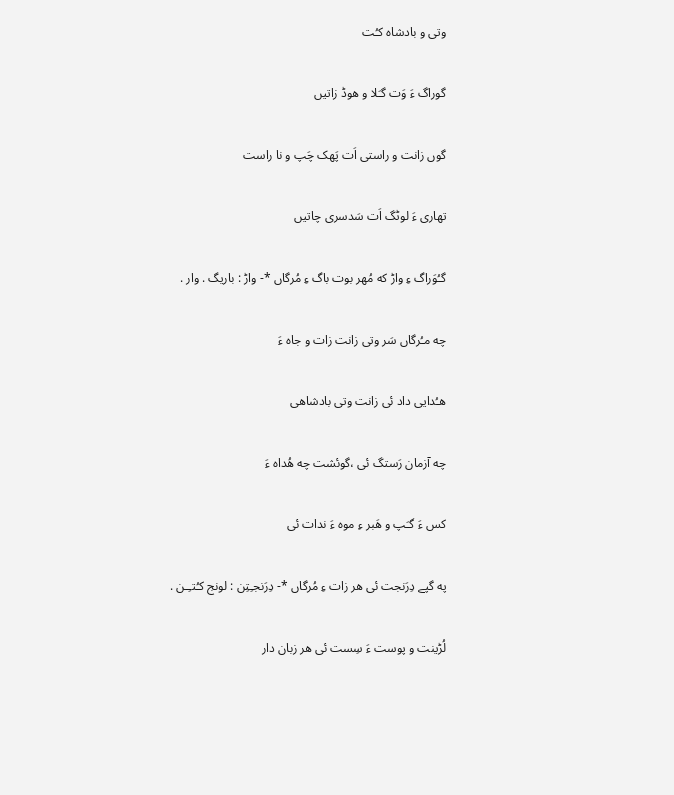وتی و بادشاه کـُت

گوراگ ءَ وَت گـَلا و هوڈ زاتیں

گوں زانت و راستی اَت پَهک چَپ و نا راست

تهاری ءَ لوٹگ اَت سَدسری چاتیں

گـُوَراگ ءِ واڑ که مُهر بوت باگ ءِ مُرگاں *- واڑ : باریگ . وار .

چه مـُرگاں سَر وتی زانت زات و جاه ءَ

هـُدایی داد ئی زانت وتی بادشاهی

چه آزمان رَستگ ئی ،گوئشت چه هُداه ءَ

کس ءَ گـَپ و هَبر ءِ موه ءَ ندات ئی

په گپے دِرَنجت ئی هر زات ءِ مُرگاں *- دِرَنجـِتِن : لونج کـُتـِـن .

لُڑینت و پوست ءَ سِست ئی هر زبان دار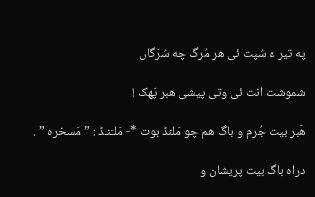په تیر ءَ سُپت ئی هر مُرگ چه سُرَگاں

شموشت انت ئی وتی پیشی هبر پَهک !

هَبر بیت جُرم و باگ هم چو مَلنڈ بوت *- مَلـَنـڈ : ” مَسخره ” .

دراه باگ بیت پریشان و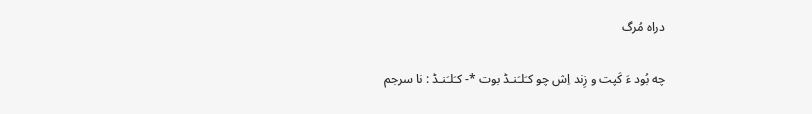دراه مُرگ

چه بُود ءَ کَپت و زِند اِش چو کـَلـَنـڈ بوت *- کـَلـَنـڈ : نا سرجم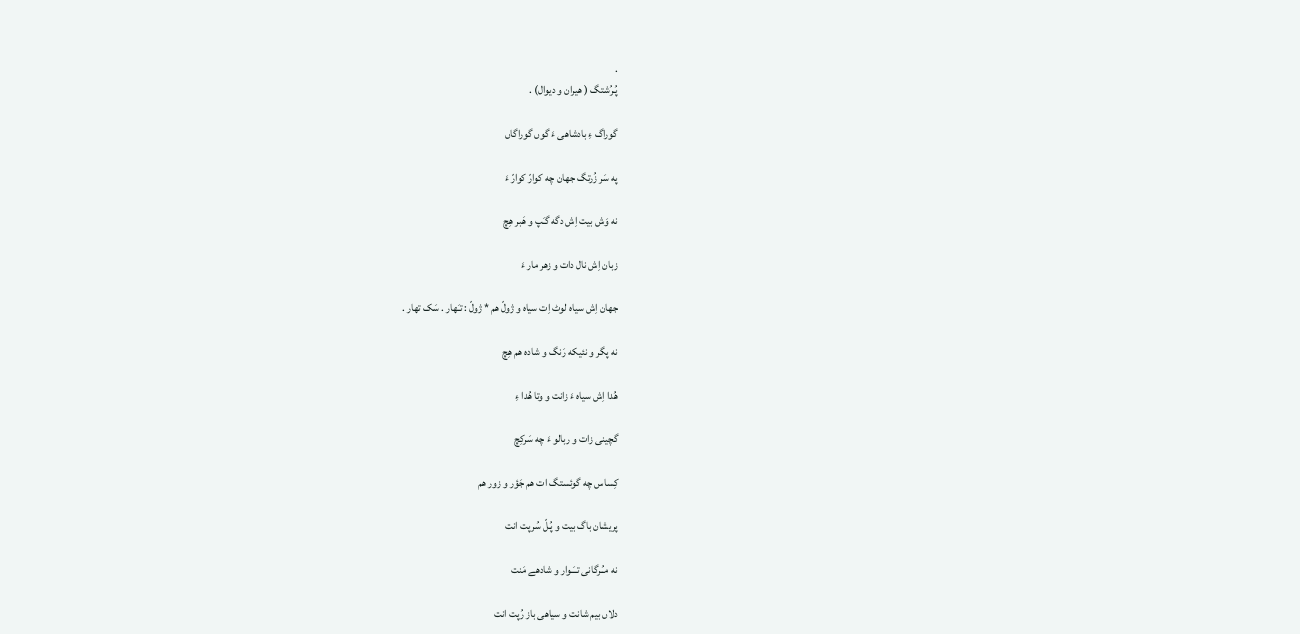.
پُـرُشتگ ( هیران و دیوال) .

گوراگ ءِ بادشاهی ءَ گوں گوراگاں

په سَر زُرتگ جهان چه کوارّ کوارّ ءَ

نه وَش بیت اِش دگه گـَپ و هَبر هِچ

زبان اِش نال دات و زهر مار ءَ

جهان اِش سیاه لوٹ اِت سیاه و ژولّ هم * ژولّ : تـَهار . سَک تهار .

نه پگر و نئیکه رَنگ و شاده هم هِچ

هُدا اِش سیاه ءَ زانت و وتا هُدا ءِ

گچینی زات و ربالو ءَ چه سَرکِچ

کِساس چه گوئستگ ات هم جَؤر و زور هم

پریشان باگ بیت و پُـلّ سُرپت انت

نه مـُـرگانی تــَـوار و شادهے مَنت

دلاں بیم شانت و سیاهی باز رُپت انت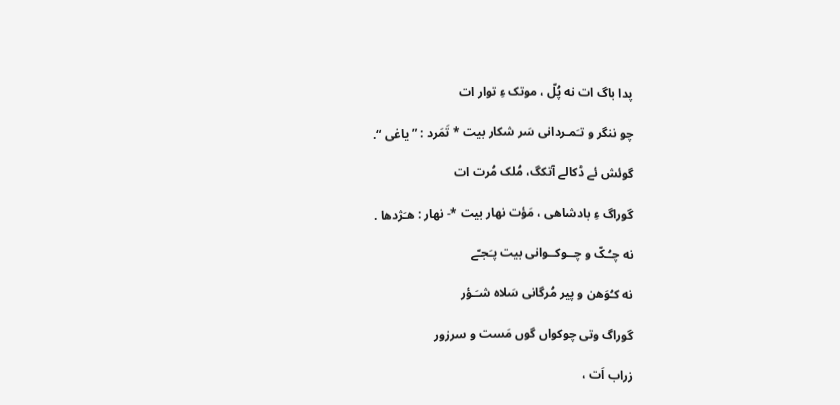پدا باگ ات نه پُلّ ، موتک ءِ توار ات

چو ننگر و تـَمـردانی سَر شکار بیت * تَمَرد : ” یاغی “.

گوئش ئے ڈکالے آتکگ، مُلک مُرت ات

گوراگ ءِ بادشاهی ، مَؤت نهار بیت *- نهار : هـَژدها .

نه چـُـکّ و چــوکــوانی بیت پـَجـّے

نه کـُوَهن و پیر مُرگانی سَلاه شـَـؤر

گوراگ وتی چوکواں گوں مَست و سرزور

زراب اَت ،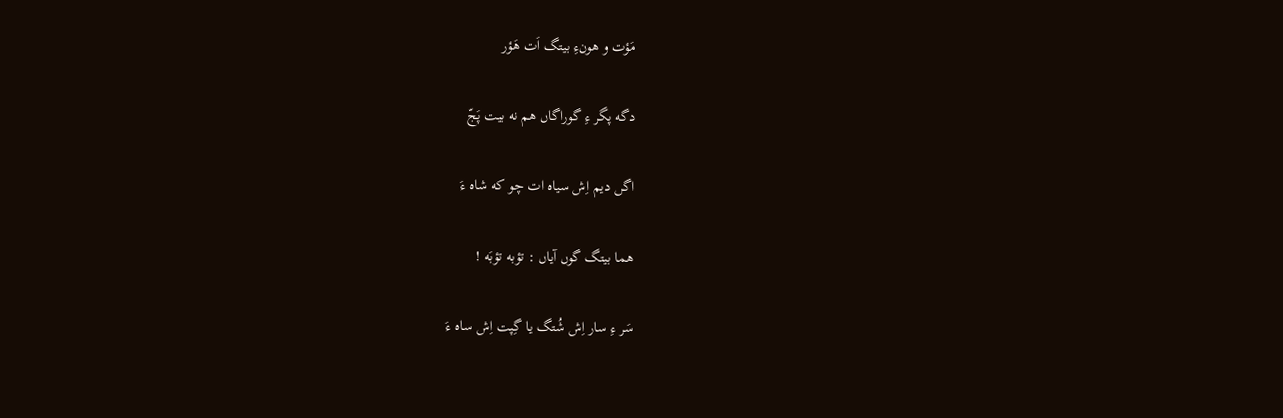مَؤت و هونءِ بیتگ اَت هَؤر

دگه پگر ءِ گوراگاں هم نه بیت پَجّ

اگں دیم اِش سیاه ات چو که شاه ءَ

هما بیتگ گوں آیاں : تؤبه تؤبَه !

سَر ءِ سار اِش شُتگ یا گِپت اِش ساه ءَ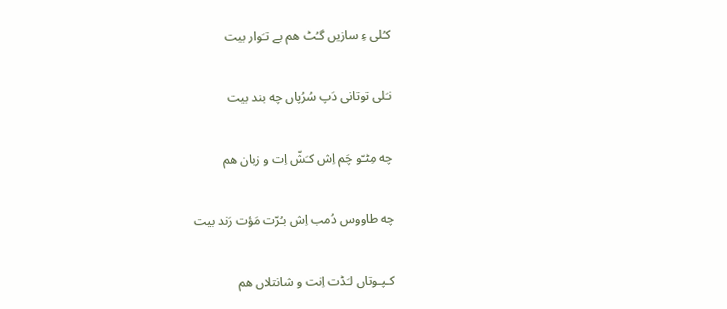کـُلی ءِ سازیں گـُٹ هم بے تـَوار بیت

نـَلی توتانی دَپ سُرُپاں چه بند بیت

چه مِٹـّو چَم اِش کـَشّ اِت و زبان هم

چه طاووس دُمب اِش بـُرّت مَؤت رَند بیت

کـپـوتاں لـَڈت اِنت و شانتلاں هم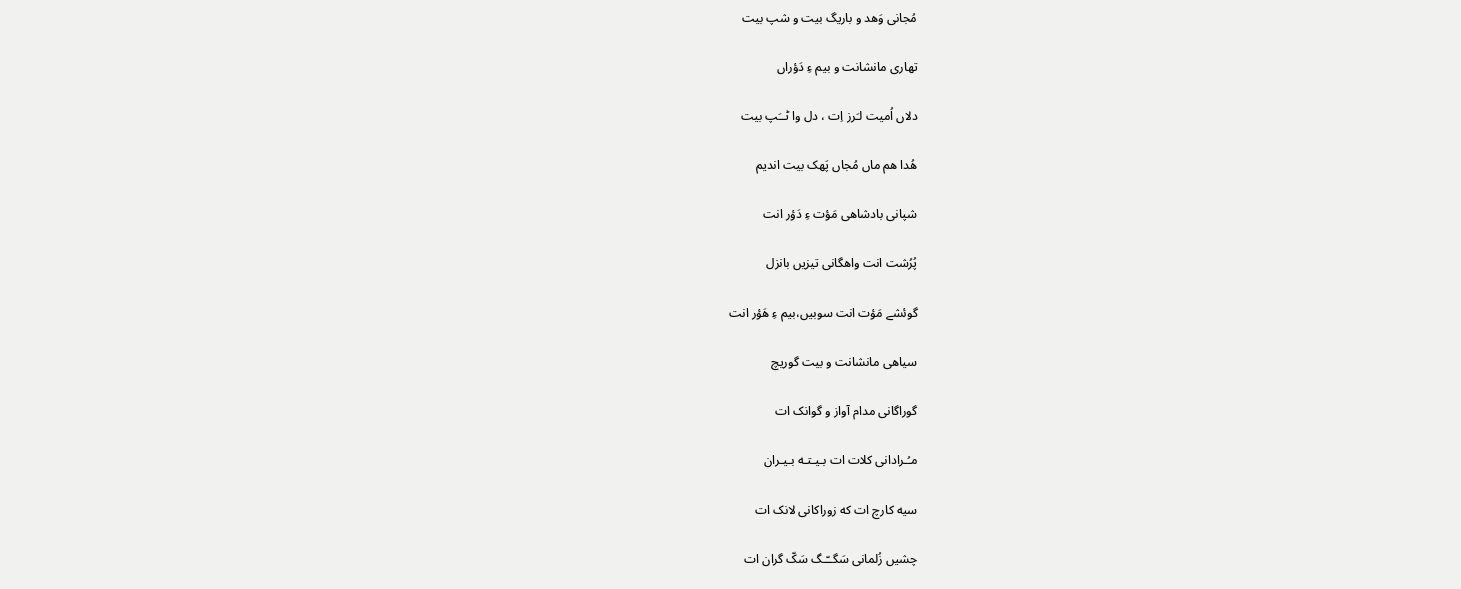مُجانی وَهد و باریگ بیت و شپ بیت

تهاری مانشانت و بیم ءِ دَؤراں

دلاں اُمیت لـَرز اِت ، دل وا ٹــَپ بیت

هُدا هم ماں مُجاں پَهک بیت اندیم

شپانی بادشاهی مَؤت ءِ دَؤر انت

پُرُشت انت واهگانی تیزیں بانزل

گوئشے مَؤت انت سوبیں،بیم ءِ هَؤر انت

سیاهی مانشانت و بیت گوریچ

گوراگانی مدام آواز و گوانک ات

مـُـرادانی کلات ات بـیـتـه بـیـران

سیه کارچ ات که زوراکانی لانک ات

چشیں زُلمانی سَگــّـگ سَکّ گران ات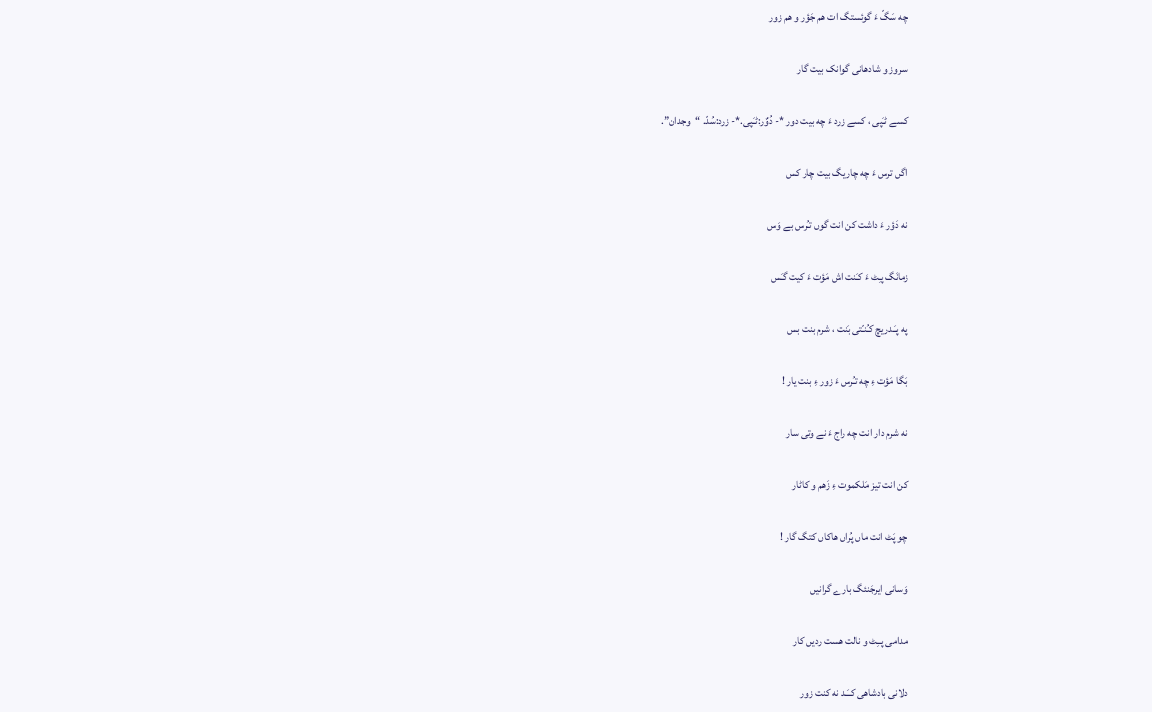چه سَگّ ءَ گوئستگ ات هم جَؤر و هم زور

سروز و شادهانی گوانک بیت گار

کسے ٹـَپی ، کسے زرد ءَ چه بیت دور *- دُوٌر:ٹـَپی.*- زرد:سُدّ. “وجدان”.

اگں ترس ءَ چه چاریگ بیت چار کس

نه دَؤر ءَ داشت کن انت گوں تـُرس بے وَس

زمانَگ پـِٹ ءَ کـَنت اش مَؤت ءَ کیت گـَس

په پـَـدریچ کـُنـّتی بَنت ، شرم بنت بس

بَگا مَؤت ءِ چه تـُرس ءَ زور ءِ بنت یار !

نه شرم دار انت چه راج ءَ نے وتی سار

کن انت تیز مَلکموت ءِ زَهم و کاٹار

چو پَٹ انت ماں پُراں هاکاں کتگ گار !

وَسانی ایرجَنئگ بارے گرانیں

مدامی پــِٹ و نالت هست ردیں کار

دلانی بادشاهی کــَـد نه کنت زور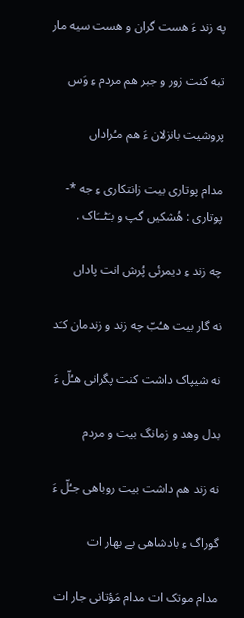په زند ءَ هست گران و هست سیه مار

تبه کنت زور و جبر هم مردم ءِ وَس

پروشیت بانزلان ءَ هم مـُراداں

مدام پوتاری بیت زانتکاری ءِ جه *- پوتاری : هُشکیں گپ و بـَٹــَاک .

چه زند ءِ دیمرئی پُرش انت پاداں

نه گار بیت هـُبّ چه زند و زندمان کـَد

نه شیپاک داشت کنت پگرانی هـُلّ ءَ

بدل وهد و زمانگ بیت و مردم

نه زند هم داشت بیت روباهی جـُلّ ءَ

گوراگ ءِ بادشاهی بے بهار ات

مدام موتک ات مدام مَؤتانی جار ات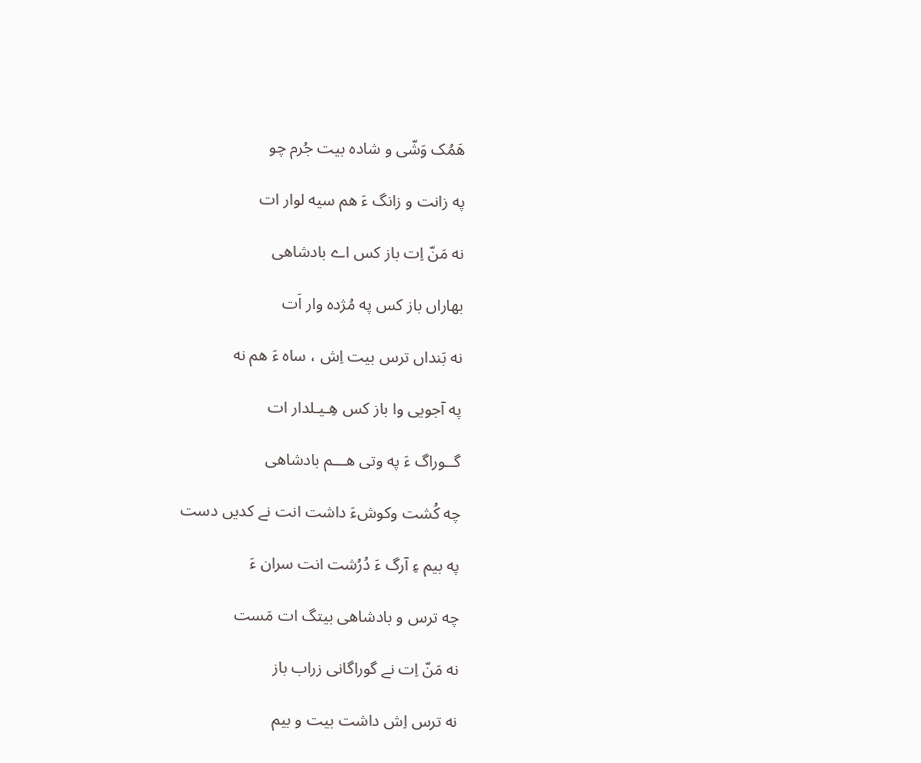هَمُک وَشّی و شاده بیت جُرم چو

په زانت و زانگ ءَ هم سیه لوار ات

نه مَنّ اِت باز کس اے بادشاهی

بهاراں باز کس په مُژده وار اَت

نه بَنداں ترس بیت اِش ، ساه ءَ هم نه

په آجویی وا باز کس هِـیـلدار ات

گــوراگ ءَ په وتی هـــم بادشاهی

چه کُشت وکوشءَ داشت انت نے کدیں دست

په بیم ءِ آرگ ءَ دُرُشت انت سران ءَ

چه ترس و بادشاهی بیتگ ات مَست

نه مَنّ اِت نے گوراگانی زراب باز

نه ترس اِش داشت بیت و بیم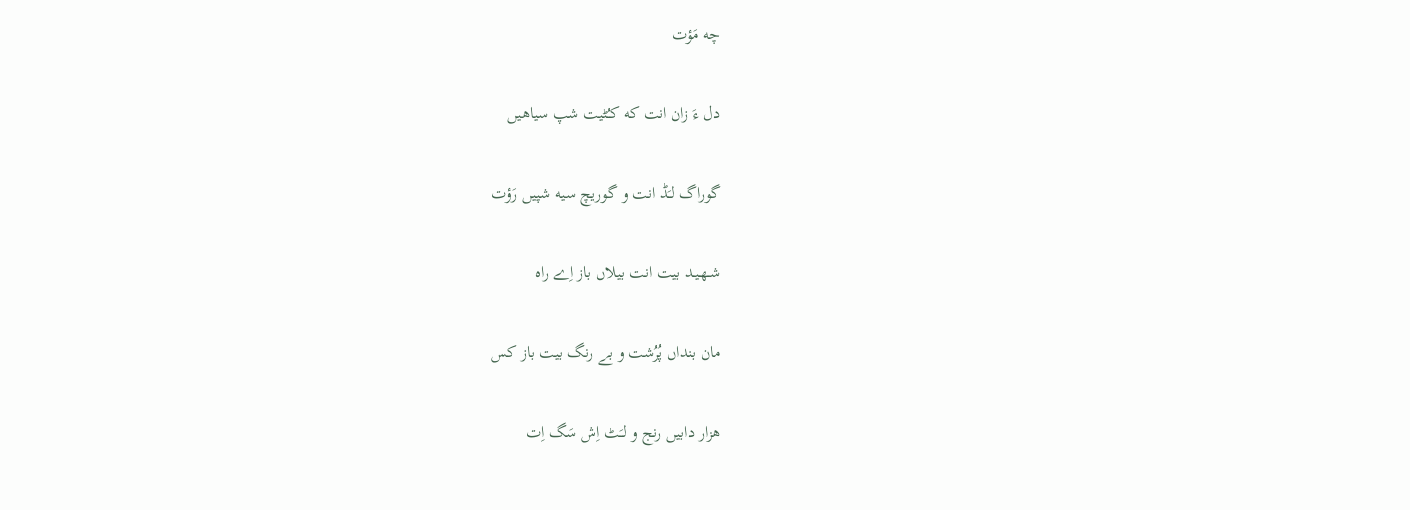چه مَؤت

دل ءَ زان انت که کـُٹیت شپ سیاهیں

گوراگ لـَڈ انت و گوریچ سیه شپیں رَؤت

شـهـیـد بیت انت بیلاں باز اِے راه

مان بنداں پُرُشت و بے رنگ بیت باز کس

هزار دابیں رنج و لـَٹ اِش سَگ اِت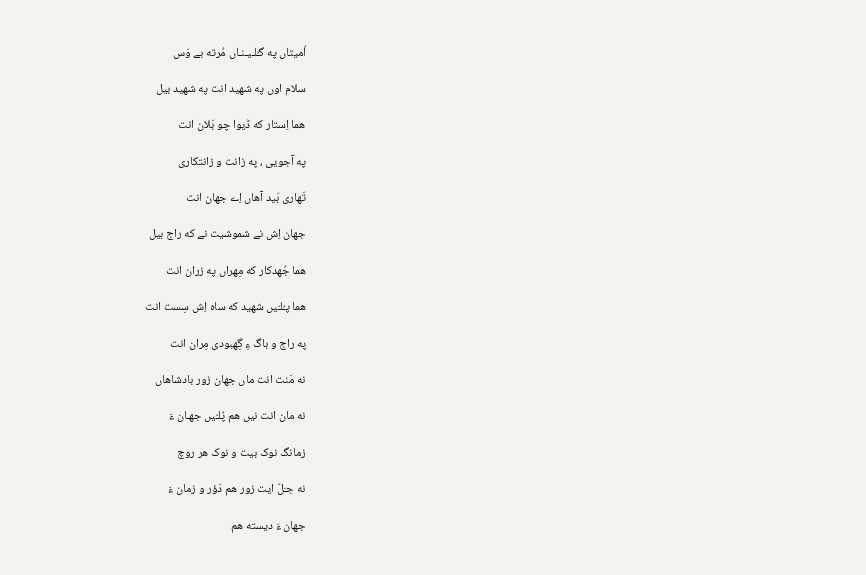اُمیتاں په گـُلـیـنـاں مُرته بے وَس

سلام اوں په شهید انت په شهید بیل

هما اِستار که ڈیوا چو بَلان انت

په آجویی ، په زانت و زانتکاری

تَهاری بَید آهاں اِے جهان انت

جهان اِش نے شموشیت نے که راج بیل

هما جُهدکار که مِهراں په زران انت

هما پـُلـّیں شهید که ساه اِش سِست انت

په راج و باگ ءِ گِهبودی مِران انت

نه مَنت انت ماں جهان زور بادشاهاں

نه مان انت نیں هم پُلـّیں جهـان ءَ

زمانگ نوک بیت و نوک هر روچ

نه جـَلّ ایت زور هم دَؤر و زمان ءَ

جهان ءَ دیسته هم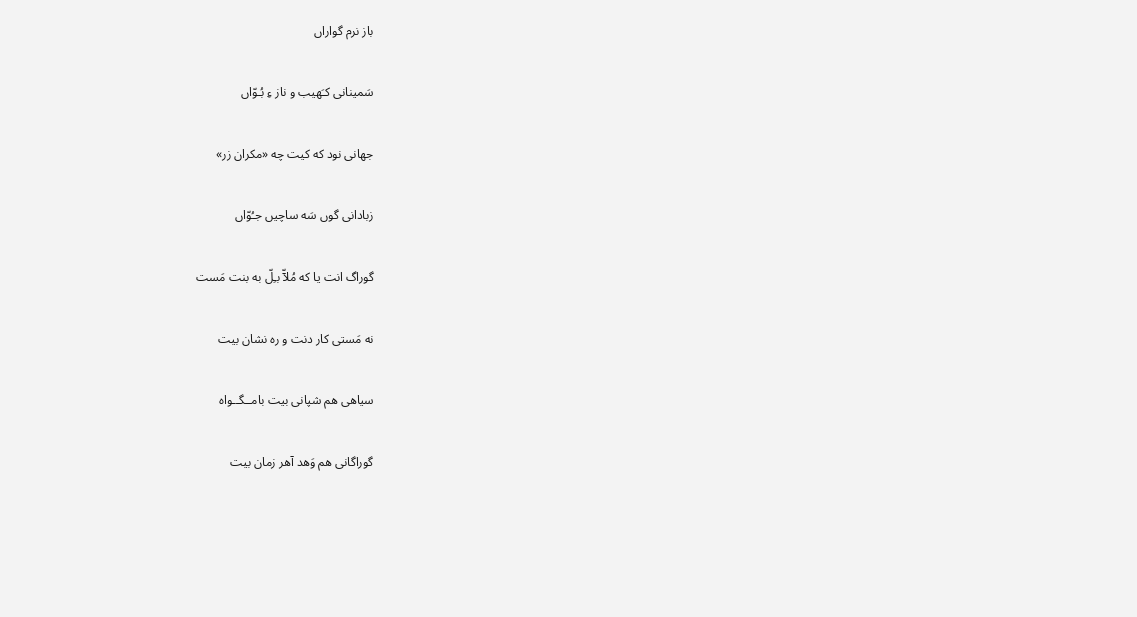باز نرم گواراں

سَمینانی کـَهیب و ناز ءِ بُـوّاں

جهانی نود که کیت چه «مکران زر»

زبادانی گوں سَه ساچیں جـُوّاں

گوراگ انت یا که مُلآّ بـِلّ به بنت مَست

نه مَستی کار دنت و ره نشان بیت

سیاهی هم شپانی بیت بامــگــواه

گوراگانی هم وَهد آهر زمان بیت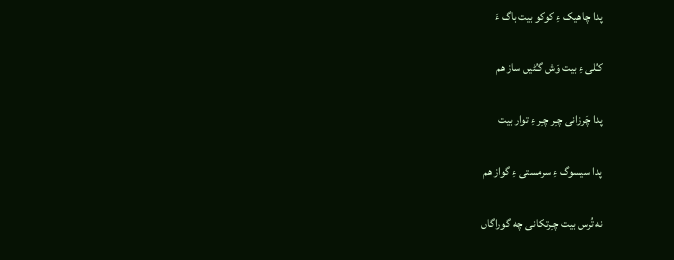پدا چاهیک ءِ کوکو بیت باگ ءَ

کـُلی ءِ بیت وَش گـُٹیں ساز هم

پدا چَرزانی چـِر چـِر ءِ توار بیت

پدا سیسوگ ءِ سرمستی ءِ گواز هم

نه تُرس بیت چـِرتکانی چه گوراگاں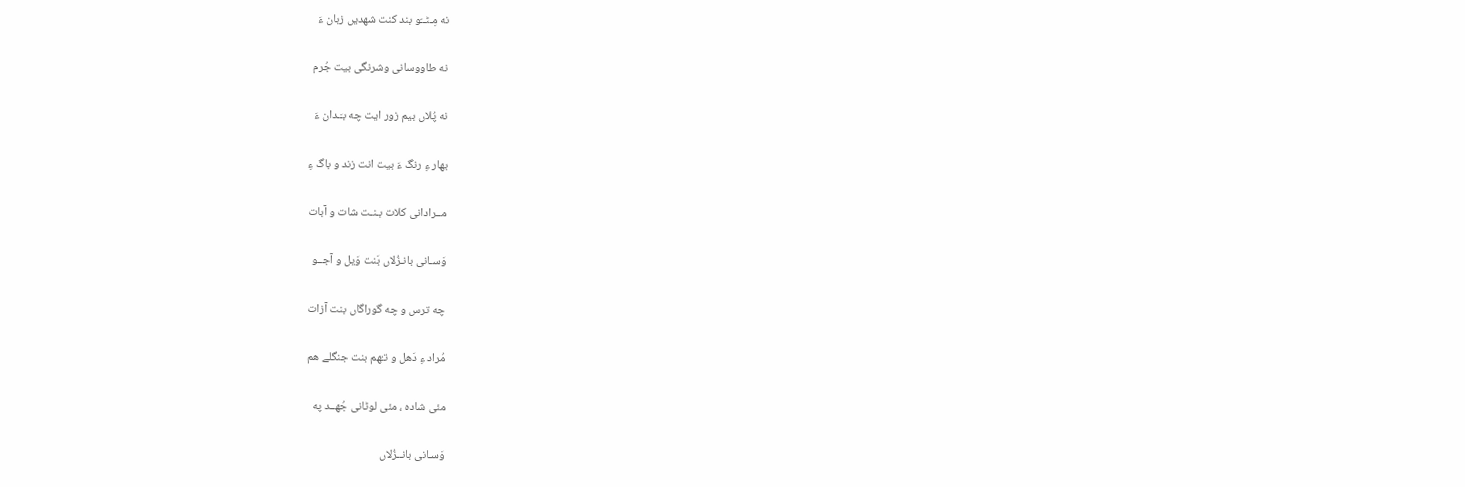نه مِـٹــّو بند کنت شهدیں زبان ءَ

نه طاووسانی وشرنگی بیت جُرم

نه پُلاں بیم زور ایت چه بـَـدان ءَ

بهار ءِ رنگ ءَ بیت انت زند و باگ ءِ

مــرادانی کلات بـنـت شات و آبات

وَسـانی بانـزُلاں بَنت وَیل و آجــو

چه ترس و چه گوراگاں بنت آزات

مُراد ءِ دَهل و تـُهم بنت جنگلے هم

مئی شاده ، مئی لوٹانی جُهــد په

وَسـانی بانــزُلاں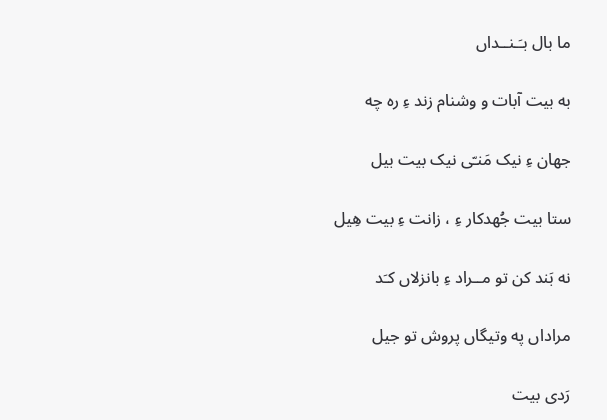ما بال بـَـنــداں

به بیت آبات و وشنام زند ءِ ره چه

جهان ءِ نیک مَنـّی نیک بیت بیل

ستا بیت جُهدکار ءِ ، زانت ءِ بیت هِیل

نه بَند کن تو مــراد ءِ بانزلاں کـَد

مراداں په وتیگاں پروش تو جیل

رَدی بیت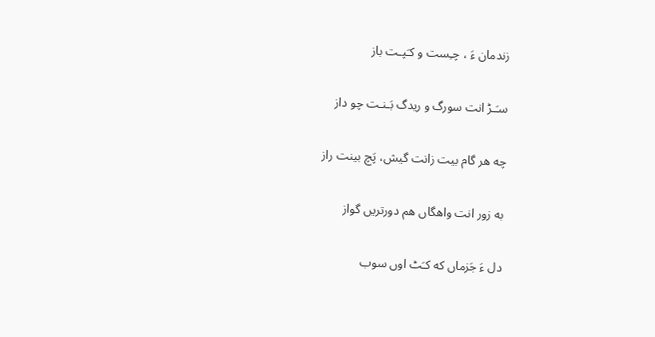زندمان ءَ ، چـِست و کـَپـت باز

سـَـڑ انت سورگ و ریدگ بَـنـت چو داز

چه هر گام بیت زانت گیش، پَچ بینت راز

به زور انت واهگاں هم دورتریں گواز

دل ءَ جَزماں که کـَٹ اوں سوب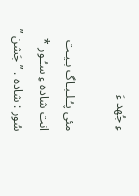ءِ جُهد ءَ

مئی پـُـلـبـاگ بـیـت انت شاده ءِ سـُـور * سُور : شاده . ” جَشن ”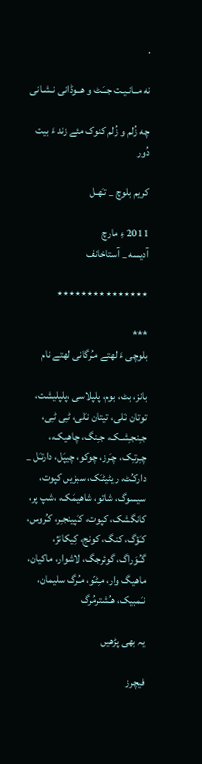.

نه مــانـیـت جــَـٹ و هــوڈانی نـشـانی

چه زُلم و زُلم کنوک مئے زند ءَ بیت دُور

کریم بلوچ _ تـَهـل

2011 ءِ مارچ
آدیسه _ آستاخانف

٭٭٭٭٭٭٭٭٭٭٭٭٭٭٭

***
بلوچی ءَ لهتے مـُرگانی لهتے نام

بانز، بٹ، بوم، پلپلاسی ،پلپلیشت، توتان نـَلی، تیتان نـَلی، ٹـِی ٹـِی، جـِنجـِشـک، جـِنگ، چاهیک،، چـِرتـِک، چـَرز، چوکو، چیپَل، دارتـَل _ دارکـُٹ، ریٹیٹـَک، سبزیں کپوت، سیسوگ، شاتو، شاهیمَک، ،شپ پر، کانگشک، کپوت، کـَپینجـِر، کـُروس، کـَؤگ، کنگ، کونج، کِیکانژ، گـُـوَراگ، گوئرجگ، لاشوار، ماکیان، ماهیگ وار، مـِٹـّو، مـُرگ سلیمان، نـَمبیک، هـُشترمُرگ

یہ بھی پڑھیں

فیچرز